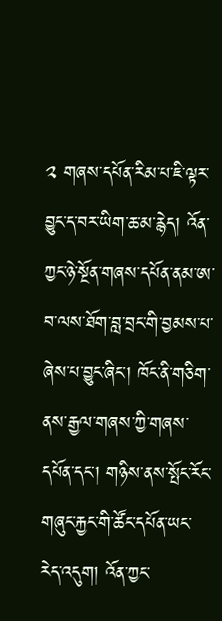༢ གཞས་དཔོན་རིམ་པ་ཇི་ལྟར་བྱུང་ད་བར་ཡིག་ཆ་མ་རྙེད། འོན་ཀྱང་ཉེ་སྔོན་གཞས་དཔོན་ནམ་ཨ་བ་ལས་ཐོག་བླ་བྲང་གི་བྱམས་པ་ཞེས་པ་བྱུང་ཞིང་། ཁོང་ནི་གཅིག་ནས་རྒྱལ་གཞས་ཀྱི་གཞས་དཔོན་དང་། གཉིས་ནས་སྤོང་རོང་གཞུང་རྐྱང་གི་ཚོང་དཔོན་ཡང་རེད་འདུག། འོན་ཀྱང་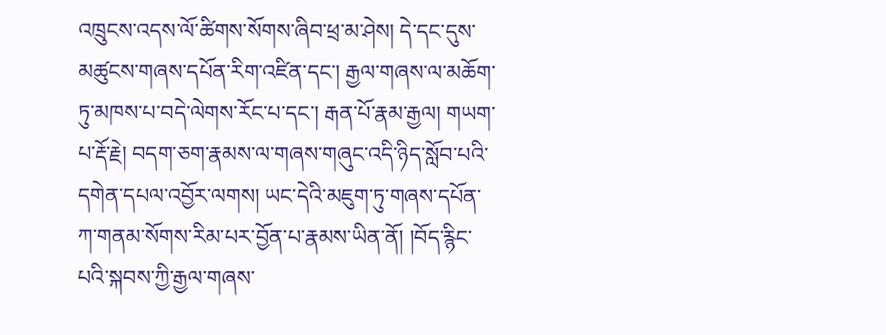འཁྲུངས་འདས་ལོ་ཚིགས་སོགས་ཞིབ་ཕྲ་མ་ཤེས། དེ་དང་དུས་མཚུངས་གཞས་དཔོན་རིག་འཛིན་དང་། རྒྱལ་གཞས་ལ་མཆོག་ཏུ་མཁས་པ་བདེ་ལེགས་རོང་པ་དང་། རྒན་པོ་རྣམ་རྒྱལ། གཡག་པ་རྡོ་རྗེ། བདག་ཅག་རྣམས་ལ་གཞས་གཞུང་འདི་ཉིད་སློབ་པའི་དགེན་དཔལ་འབྱོར་ལགས། ཡང་དེའི་མཇུག་ཏུ་གཞས་དཔོན་ཀ་གནམ་སོགས་རིམ་པར་བྱོན་པ་རྣམས་ཡིན་ནོ། །བོད་རྙིང་པའི་སྐབས་ཀྱི་རྒྱལ་གཞས་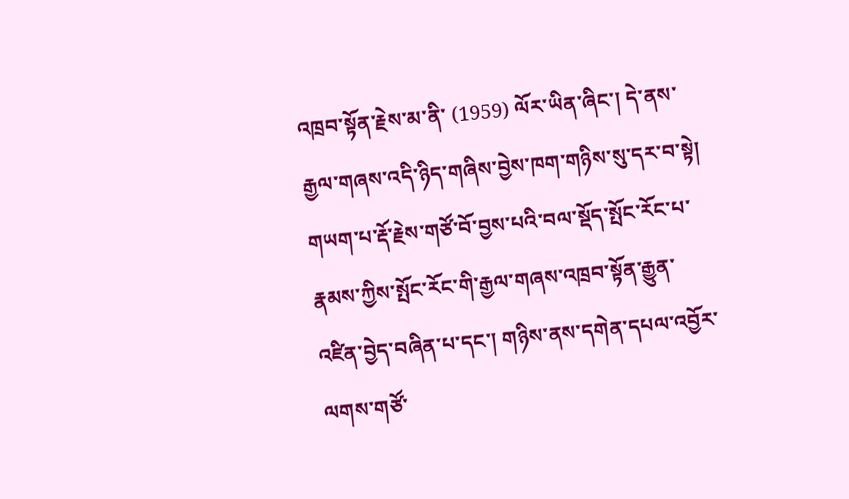འཁྲབ་སྟོན་རྗེས་མ་ནི་ (1959) ལོར་ཡིན་ཞིང་། དེ་ནས་རྒྱལ་གཞས་འདི་ཉིད་གཞིས་བྱེས་ཁག་གཉིས་སུ་དར་བ་སྟེ། གཡག་པ་རྡོ་རྗེས་གཙོ་བོ་བྱས་པའི་བལ་སྡོད་སྤོང་རོང་པ་རྣམས་ཀྱིས་སྤོང་རོང་གི་རྒྱལ་གཞས་འཁྲབ་སྟོན་རྒྱུན་འཛིན་བྱེད་བཞིན་པ་དང་། གཉིས་ནས་དགེན་དཔལ་འབྱོར་ལགས་གཙོ་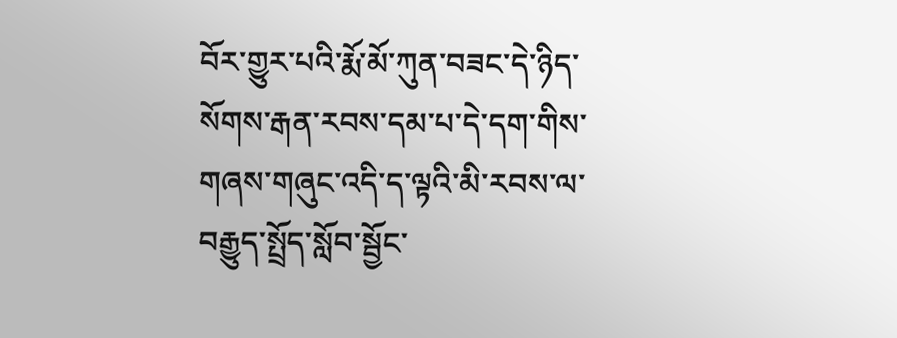བོར་གྱུར་པའི་རྨོ་མོ་ཀུན་བཟང་དེ་ཉིད་སོགས་རྒན་རབས་དམ་པ་དེ་དག་གིས་གཞས་གཞུང་འདི་ད་ལྟའི་མི་རབས་ལ་བརྒྱུད་སྤྲོད་སློབ་སྦྱོང་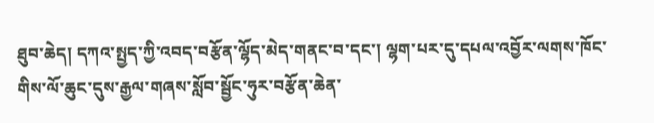ཐུབ་ཆེད། དཀའ་སྤྱད་ཀྱི་འབད་བརྩོན་ལྷོད་མེད་གནང་བ་དང་། ལྷག་པར་དུ་དཔལ་འབྱོར་ལགས་ཁོང་གིས་ལོ་ཆུང་དུས་རྒྱལ་གཞས་སློབ་སྦྱོང་ཧུར་བརྩོན་ཆེན་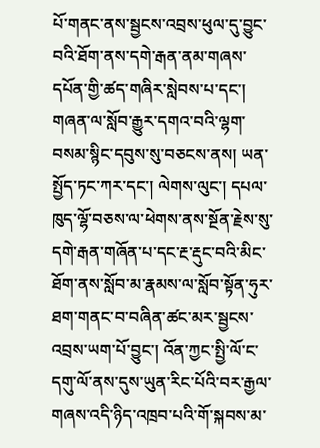པོ་གནང་ནས་སྦྱངས་འབྲས་ཕུལ་དུ་བྱུང་བའི་ཐོག་ནས་དགེ་རྒན་ནམ་གཞས་དཔོན་གྱི་ཚད་གཞིར་སླེབས་པ་དང་། གཞན་ལ་སློབ་རྒྱུར་དགའ་བའི་ལྷག་བསམ་སྙིང་དབུས་སུ་བཅངས་ནས། ཡན་སྤྱོད་ཏང་ཀར་དང་། ལེགས་ལུང་། དཔལ་ཁུད་ལྷོ་བཅས་ལ་ཕེགས་ནས་སྔོན་རྗེས་སུ་དགེ་རྒན་གཞོན་པ་དང་རྔ་རྡུང་བའི་མིང་ཐོག་ནས་སློབ་མ་རྣམས་ལ་སློབ་སྟོན་ཧུར་ཐག་གནང་བ་བཞིན་ཚང་མར་སྦྱངས་འབྲས་ཡག་པོ་བྱུང་། འོན་ཀྱང་སྤྱི་ལོ་ང་དགུ་ལོ་ནས་དུས་ཡུན་རིང་པོའི་བར་རྒྱལ་གཞས་འདི་ཉིད་འཁྲབ་པའི་གོ་སྐབས་མ་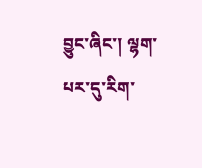བྱུང་ཞིང་། ལྷག་པར་དུ་རིག་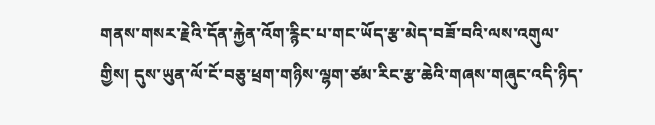གནས་གསར་རྗེའི་དོན་རྐྱེན་འོག་རྙིང་པ་གང་ཡོད་རྩ་མེད་བཟོ་བའི་ལས་འགུལ་གྱིས། དུས་ཡུན་ལོ་ངོ་བཅུ་ཕྲག་གཉིས་ལྷག་ཙམ་རིང་རྩ་ཆེའི་གཞས་གཞུང་འདི་ཉིད་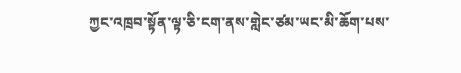ཀྱང་འཁྲབ་སྟོན་ལྟ་ཅི་ངག་ནས་གླེང་ཙམ་ཡང་མི་ཆོག་པས་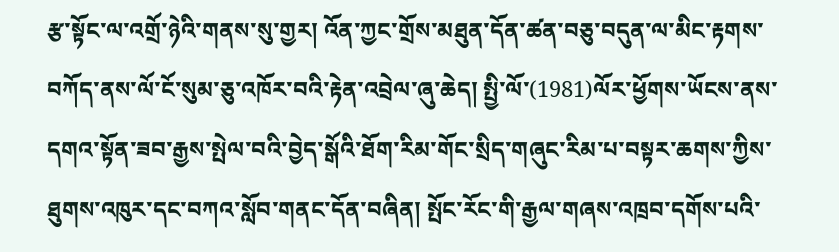རྩ་སྟོང་ལ་འགྲོ་ཉེའི་གནས་སུ་གྱར། འོན་ཀྱང་གྲོས་མཐུན་དོན་ཚན་བཅུ་བདུན་ལ་མིང་རྟགས་བཀོད་ནས་ལོ་ངོ་སུམ་ཅུ་འཁོར་བའི་རྟེན་འབྲེལ་ཞུ་ཆེད། སྤྱི་ལོ་(1981)ལོར་ཕྱོགས་ཡོངས་ནས་དགའ་སྟོན་ཟབ་རྒྱས་སྤེལ་བའི་བྱེད་སྒོའི་ཐོག་རིམ་གོང་སྲིད་གཞུང་རིམ་པ་བསྟར་ཆགས་ཀྱིས་ཐུགས་འཁུར་དང་བཀའ་སློབ་གནང་དོན་བཞིན། སྤོང་རོང་གི་རྒྱལ་གཞས་འཁྲབ་དགོས་པའི་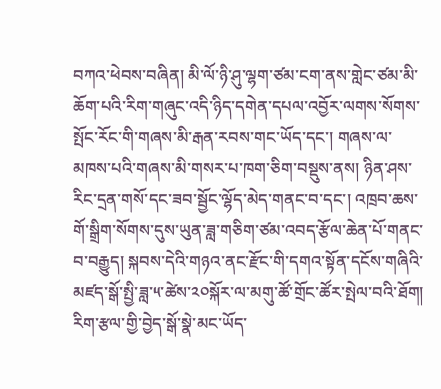བཀའ་ཕེབས་བཞིན། མི་ལོ་ཉི་ཤུ་ལྷག་ཙམ་ངག་ནས་གླེང་ཙམ་མི་ཆོག་པའི་རིག་གཞུང་འདི་ཉིད་དགེན་དཔལ་འབྱོར་ལགས་སོགས་སྤོང་རོང་གི་གཞས་མི་རྒན་རབས་གང་ཡོད་དང་། གཞས་ལ་མཁས་པའི་གཞས་མི་གསར་པ་ཁག་ཅིག་བསྡུས་ནས། ཉིན་ཤས་རིང་དྲན་གསོ་དང་ཟབ་སྦྱོང་ལྷོད་མེད་གནང་བ་དང་། འཁྲབ་ཆས་གོ་སྒྲིག་སོགས་དུས་ཡུན་ཟླ་གཅིག་ཙམ་འབད་རྩོལ་ཆེན་པོ་གནང་བ་བརྒྱུད། སྐབས་དེའི་གཉའ་ནང་རྫོང་གི་དགའ་སྟོན་དངོས་གཞིའི་མཛད་སྒོ་སྤྱི་ཟླ་༥་ཚེས་༢༠སྐོར་ལ་མགུ་ཚོ་གྲོང་ཚོར་སྤེལ་བའི་ཐོག། རིག་རྩལ་གྱི་བྱེད་སྒོ་སྣེ་མང་ཡོད་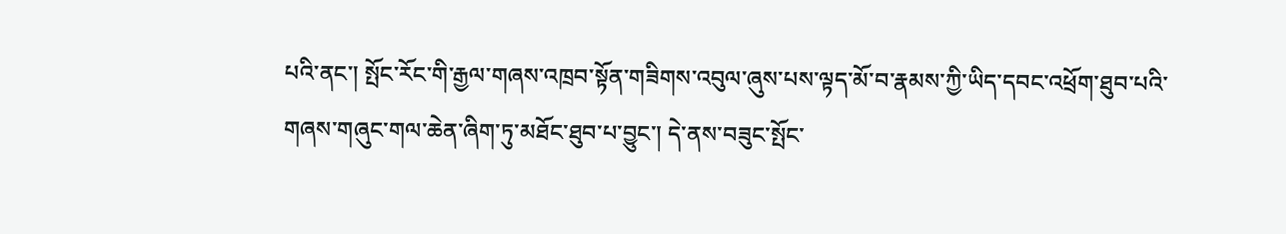པའི་ནང་། སྤོང་རོང་གི་རྒྱལ་གཞས་འཁྲབ་སྟོན་གཟིགས་འབུལ་ཞུས་པས་ལྟད་མོ་བ་རྣམས་ཀྱི་ཡིད་དབང་འཕྲོག་ཐུབ་པའི་གཞས་གཞུང་གལ་ཆེན་ཞིག་ཏུ་མཐོང་ཐུབ་པ་བྱུང་། དེ་ནས་བཟུང་སྤོང་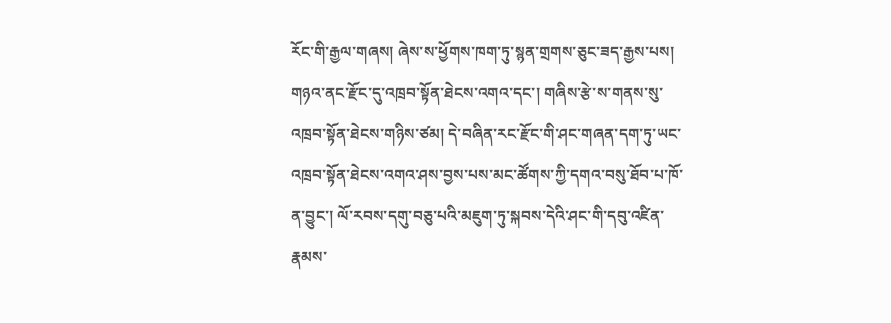རོང་གི་རྒྱལ་གཞས། ཞེས་ས་ཕྱོགས་ཁག་ཏུ་སྙན་གྲགས་ཅུང་ཟད་རྒྱས་པས། གཉའ་ནང་རྫོང་དུ་འཁྲབ་སྟོན་ཐེངས་འགའ་དང་། གཞིས་རྩེ་ས་གནས་སུ་འཁྲབ་སྟོན་ཐེངས་གཉིས་ཙམ། དེ་བཞིན་རང་རྫོང་གི་ཤང་གཞན་དག་ཏུ་ཡང་འཁྲབ་སྟོན་ཐེངས་འགའ་ཤས་བྱས་པས་མང་ཚོགས་ཀྱི་དགའ་བསུ་ཐོབ་པ་ཁོ་ན་བྱུང་། ལོ་རབས་དགུ་བཅུ་པའི་མཇུག་ཏུ་སྐབས་དེའི་ཤང་གི་དབུ་འཛིན་རྣམས་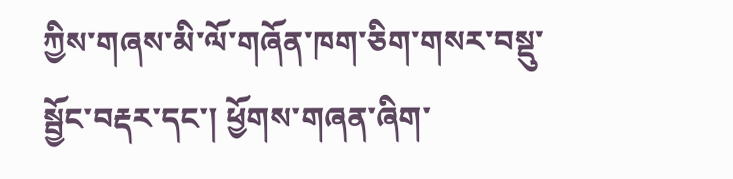ཀྱིས་གཞས་མི་ལོ་གཞོན་ཁག་ཅིག་གསར་བསྡུ་སྦྱོང་བརྡར་དང་། ཕྱོགས་གཞན་ཞིག་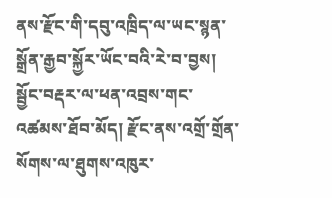ནས་རྫོང་གི་དབུ་འཁྲིད་ལ་ཡང་སྙན་སྒྲོན་རྒྱབ་སྐྱོར་ཡོང་བའི་རེ་བ་བྱས། སྦྱོང་བརྡར་ལ་ཕན་འབྲས་གང་འཚམས་ཐོབ་མོད། རྫོང་ནས་འགྲོ་གྲོན་སོགས་ལ་ཐུགས་འཁུར་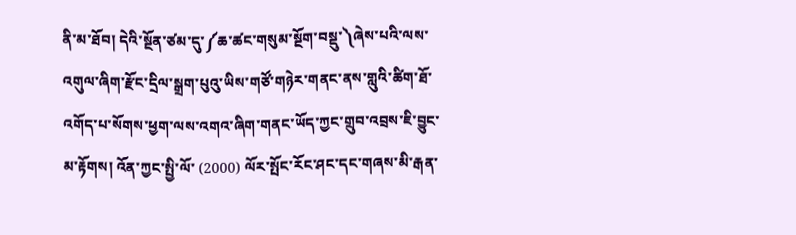ནི་མ་ཐོབ། དེའི་སྔོན་ཙམ་དུ་༼ཆ་ཚང་གསུམ་སྔོག་བསྡུ་༽ཞེས་པའི་ལས་འགུལ་ཞིག་རྫོང་དྲིལ་སྒྲག་པུའུ་ཡིས་གཙོ་གཉེར་གནང་ནས་གླུའི་ཚིག་ཐོ་འགོད་པ་སོགས་ཕྱག་ལས་འགའ་ཞིག་གནང་ཡོད་ཀྱང་གྲུབ་འབྲས་ཇི་བྱུང་མ་རྟོགས། འོན་ཀྱང་སྤྱི་ལོ་ (2000) ལོར་སྤོང་རོང་ཤང་དང་གཞས་མི་རྒན་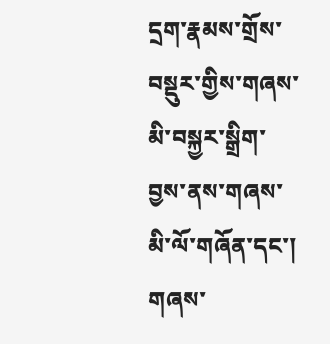དྲག་རྣམས་གྲོས་བསྡུར་གྱིས་གཞས་མི་བསྐྱར་སྒྲིག་བྱས་ནས་གཞས་མི་ལོ་གཞོན་དང་། གཞས་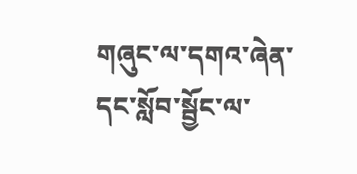གཞུང་ལ་དགའ་ཞེན་དང་སློབ་སྦྱོང་ལ་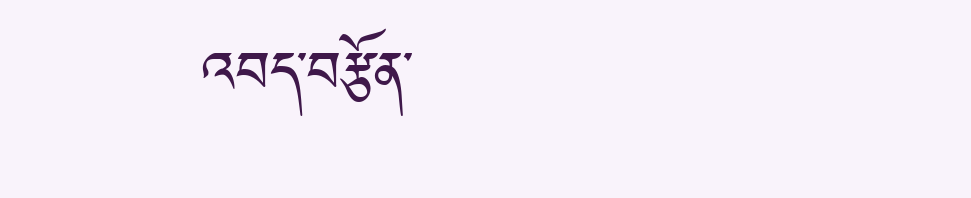འབད་བརྩོན་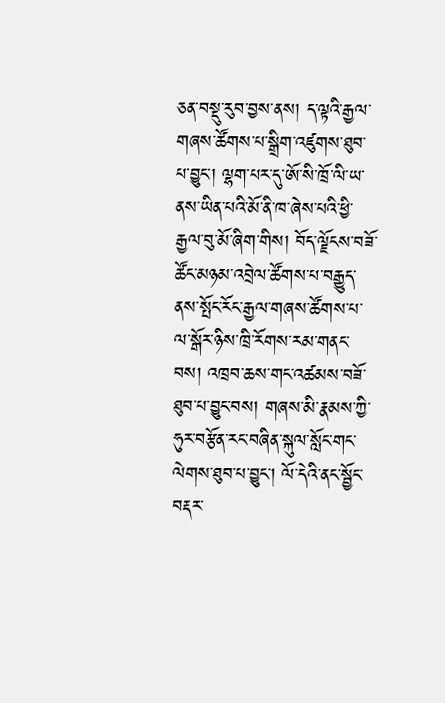ཅན་བསྡུ་རུབ་བྱས་ནས། ད་ལྟའི་རྒྱལ་གཞས་ཚོགས་པ་སྒྲིག་འཛུགས་ཐུབ་པ་བྱུང་། ལྷག་པར་དུ་ཨོ་སི་ཁྲོ་ལི་ཡ་ནས་ཡིན་པའི་མོ་ནི་ཁ་ཞེས་པའི་ཕྱི་རྒྱལ་བུ་མོ་ཞིག་གིས། བོད་ལྗོངས་བཟོ་ཚོང་མཉམ་འབྲེལ་ཚོགས་པ་བརྒྱུད་ནས་སྤོང་རོང་རྒྱལ་གཞས་ཚོགས་པ་ལ་སྒོར་ཉིས་ཁྲི་རོགས་རམ་གནང་བས། འཁྲབ་ཆས་གང་འཚམས་བཟོ་ཐུབ་པ་བྱུང་བས། གཞས་མི་རྣམས་ཀྱི་ཧུར་བརྩོན་རང་བཞིན་སྐུལ་སློང་གང་ལེགས་ཐུབ་པ་བྱུང་། ལོ་དེའི་ནང་སྦྱོང་བརྡར་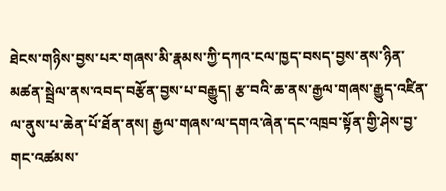ཐེངས་གཉིས་བྱས་པར་གཞས་མི་རྣམས་ཀྱི་དཀའ་ངལ་ཁྱད་བསད་བྱས་ནས་ཉིན་མཚན་སྦྲེལ་ནས་འབད་བརྩོན་བྱས་པ་བརྒྱུད། རྩ་བའི་ཆ་ནས་རྒྱལ་གཞས་རྒྱུད་འཛིན་ལ་ནུས་པ་ཆེན་པོ་ཐོན་ནས། རྒྱལ་གཞས་ལ་དགའ་ཞེན་དང་འཁྲབ་སྟོན་གྱི་ཤེས་བྱ་གང་འཚམས་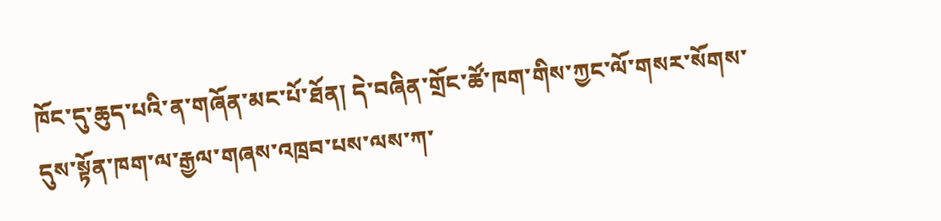ཁོང་དུ་ཆུད་པའི་ན་གཞོན་མང་པོ་ཐོན། དེ་བཞིན་གྲོང་ཚོ་ཁག་གིས་ཀྱང་ལོ་གསར་སོགས་དུས་སྟོན་ཁག་ལ་རྒྱལ་གཞས་འཁྲབ་པས་ལས་ཀ་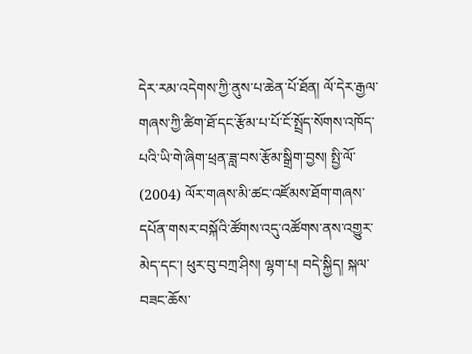དེར་རམ་འདེགས་ཀྱི་ནུས་པ་ཆེན་པོ་ཐོན། ལོ་དེར་རྒྱལ་གཞས་ཀྱི་ཚིག་ཐོ་དང་རྩོམ་པ་པོ་ངོ་སྤྲོད་སོགས་འཁོད་པའི་ཡི་གེ་ཞིག་ཕྲན་ཟླ་བས་རྩོམ་སྒྲིག་བྱས། སྤྱི་ལོ་ (2004) ལོར་གཞས་མི་ཚང་འཛོམས་ཐོག་གཞས་དཔོན་གསར་བསྐོའི་ཚོགས་འདུ་འཚོགས་ནས་འགྱུར་མེད་དང་། ཕུར་བུ་བཀྲ་ཤིས། ལྷག་པ། བདེ་སྐྱིད། སྐལ་བཟང་ཆོས་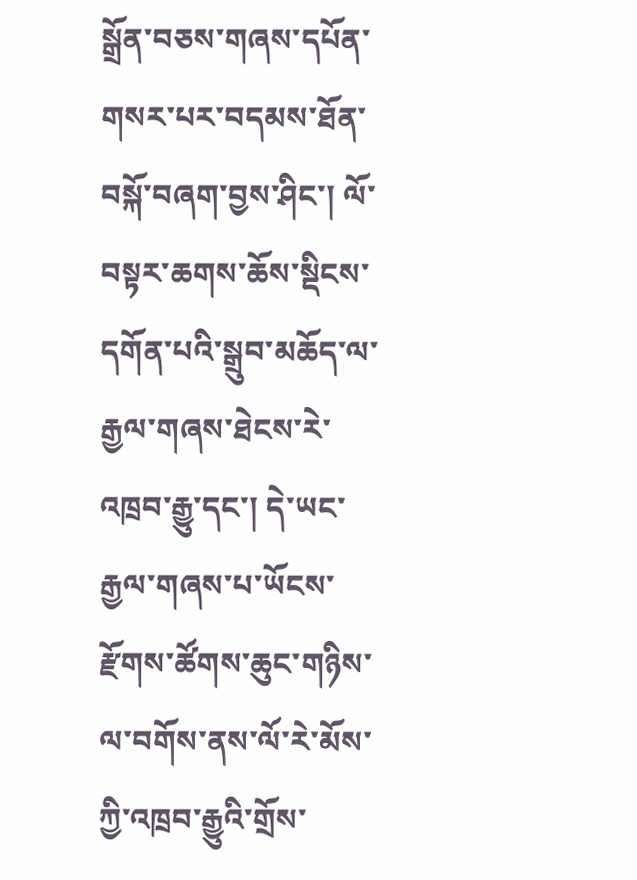སྒྲོན་བཅས་གཞས་དཔོན་གསར་པར་བདམས་ཐོན་བསྐོ་བཞག་བྱས་ཤིང་། ལོ་བསྟར་ཆགས་ཆོས་སྡིངས་དགོན་པའི་སྒྲུབ་མཆོད་ལ་རྒྱལ་གཞས་ཐེངས་རེ་འཁྲབ་རྒྱུ་དང་། དེ་ཡང་རྒྱལ་གཞས་པ་ཡོངས་རྫོགས་ཚོགས་ཆུང་གཉིས་ལ་བགོས་ནས་ལོ་རེ་མོས་ཀྱི་འཁྲབ་རྒྱུའི་གྲོས་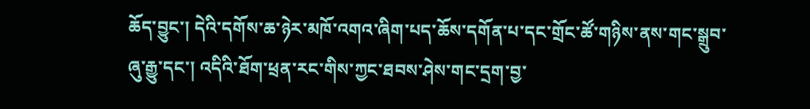ཆོད་བྱུང་། དེའི་དགོས་ཆ་ཉེར་མཁོ་འགའ་ཞིག་པད་ཆོས་དགོན་པ་དང་གྲོང་ཚོ་གཉིས་ནས་གང་སྒྲུབ་ཞུ་རྒྱུ་དང་། འདིའི་ཐོག་ཕྲན་རང་གིས་ཀྱང་ཐབས་ཤེས་གང་དྲག་བྱ་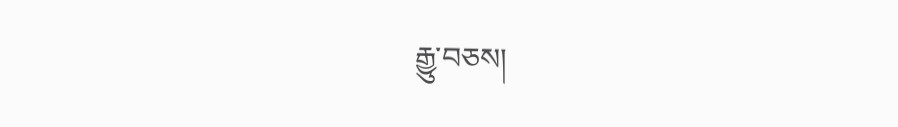རྒྱུ་བཅས།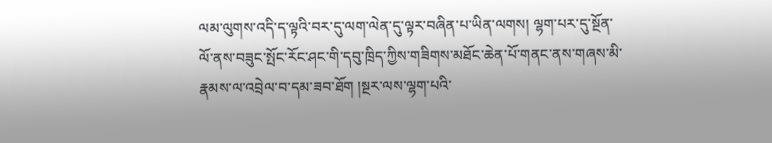ལམ་ལུགས་འདི་ད་ལྟའི་བར་དུ་ལག་ལེན་དུ་ལྟར་བཞིན་པ་ཡིན་ལགས། ལྷག་པར་དུ་སྔོན་ལོ་ནས་བཟུང་སྤོང་རོང་ཤང་གི་དབུ་ཁྲིད་ཀྱིས་གཟིགས་མཐོང་ཆེན་པོ་གནང་ནས་གཞས་མི་རྣམས་ལ་འབྲེལ་བ་དམ་ཟབ་ཐོག །སྔར་ལས་ལྷག་པའི་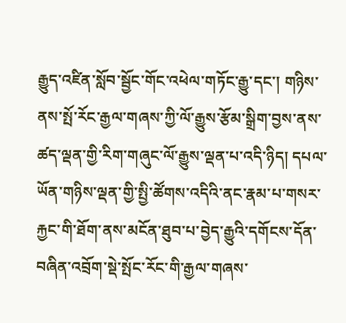རྒྱུད་འཛིན་སློབ་སྦྱོང་གོང་འཕེལ་གཏོང་རྒྱུ་དང་། གཉིས་ནས་སྤོ་རོང་རྒྱལ་གཞས་ཀྱི་ལོ་རྒྱུས་རྩོམ་སྒྲིག་བྱས་ནས་ཚད་ལྡན་གྱི་རིག་གཞུང་ལོ་རྒྱུས་ལྡན་པ་འདི་ཉིད། དཔལ་ཡོན་གཉིས་ལྡན་གྱི་སྤྱི་ཚོགས་འདིའི་ནང་རྣམ་པ་གསར་རྐྱང་གི་ཐོག་ནས་མངོན་ཐུབ་པ་བྱེད་རྒྱུའི་དགོངས་དོན་བཞིན་འབྲོག་སྡེ་སྤོང་རོང་གི་རྒྱལ་གཞས་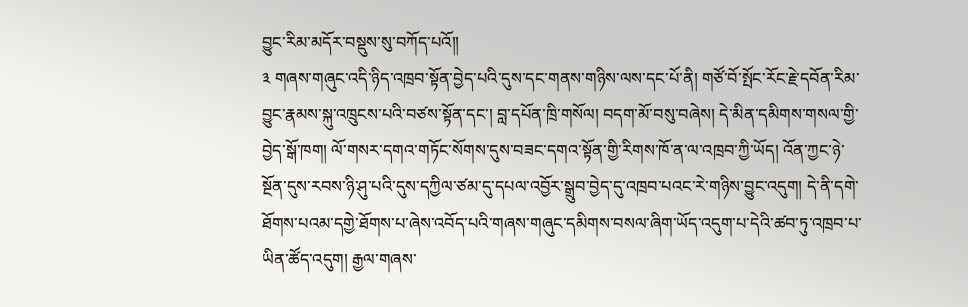བྱུང་རིམ་མདོར་བསྡུས་སུ་བཀོད་པའོ།།
༣ གཞས་གཞུང་འདི་ཉིད་འཁྲབ་སྟོན་བྱེད་པའི་དུས་དང་གནས་གཉིས་ལས་དང་པོ་ནི། གཙོ་བོ་སྤོང་རོང་རྗེ་དབོན་རིམ་བྱུང་རྣམས་སྐུ་འཁྲུངས་པའི་བཙས་སྟོན་དང་། བླ་དཔོན་ཁྲི་གསོལ། བདག་མོ་བསུ་བཞེས། དེ་མིན་དམིགས་གསལ་གྱི་བྱེད་སྒོ་ཁག། ལོ་གསར་དགའ་གཏོང་སོགས་དུས་བཟང་དགའ་སྟོན་གྱི་རིགས་ཁོ་ན་ལ་འཁྲབ་ཀྱི་ཡོད། འོན་ཀྱང་ཉེ་སྔོན་དུས་རབས་ཉི་ཤུ་པའི་དུས་དཀྱིལ་ཙམ་དུ་དཔལ་འབྱོར་སྒྲུབ་བྱེད་དུ་འཁྲབ་པའང་རེ་གཉིས་བྱུང་འདུག། དེ་ནི་དགེ་ཐོགས་པའམ་དགྱེ་ཐོགས་པ་ཞེས་འབོད་པའི་གཞས་གཞུང་དམིགས་བསལ་ཞིག་ཡོད་འདུག་པ་དེའི་ཚབ་ཏུ་འཁྲབ་པ་ཡིན་ཚོད་འདུག། རྒྱལ་གཞས་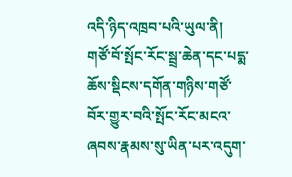འདི་ཉིད་འཁྲབ་པའི་ཡུལ་ནི། གཙོ་བོ་སྤོང་རོང་སྦྲ་ཆེན་དང་པདྨ་ཆོས་སྡིངས་དགོན་གཉིས་གཙོ་བོར་གྱུར་བའི་སྤོང་རོང་མངའ་ཞབས་རྣམས་སུ་ཡིན་པར་འདུག་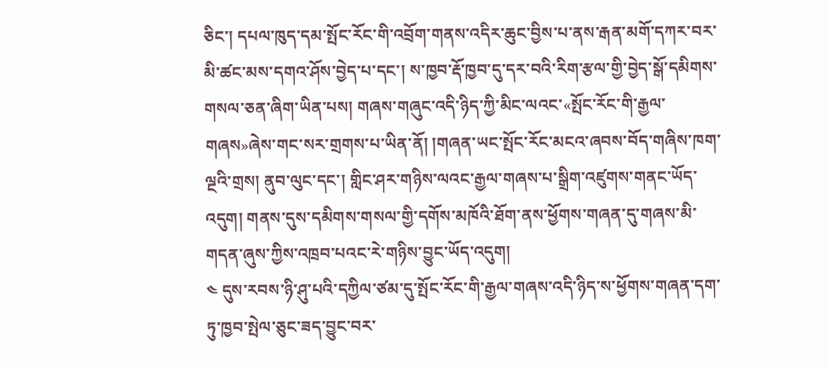ཅིང་། དཔལ་ཁུད་དམ་སྤོང་རོང་གི་འབྲོག་གནས་འདིར་ཆུང་བྱིས་པ་ནས་རྒན་མགོ་དཀར་བར་མི་ཚང་མས་དགའ་ཤོས་བྱེད་པ་དང་། ས་ཁྱབ་རྡོ་ཁྱབ་དུ་དར་བའི་རིག་རྩལ་གྱི་བྱེད་སྒོ་དམིགས་གསལ་ཅན་ཞིག་ཡིན་པས། གཞས་གཞུང་འདི་ཉིད་ཀྱི་མིང་ལའང་«སྤོང་རོང་གི་རྒྱལ་གཞས»ཞེས་གང་སར་གྲགས་པ་ཡིན་ནོ། །གཞན་ཡང་སྤོང་རོང་མངའ་ཞབས་བོད་གཞིས་ཁག་ལྔའི་གྲས། ནུབ་ལུང་དང་། གླིང་ཤར་གཉིས་ལའང་རྒྱལ་གཞས་པ་སྒྲིག་འཛུགས་གནང་ཡོད་འདུག། གནས་དུས་དམིགས་གསལ་གྱི་དགོས་མཁོའི་ཐོག་ནས་ཕྱོགས་གཞན་དུ་གཞས་མི་གདན་ཞུས་ཀྱིས་འཁྲབ་པའང་རེ་གཉིས་བྱུང་ཡོད་འདུག།
༤ དུས་རབས་ཉི་ཤུ་པའི་དཀྱིལ་ཙམ་དུ་སྤོང་རོང་གི་རྒྱལ་གཞས་འདི་ཉིད་ས་ཕྱོགས་གཞན་དག་ཏུ་ཁྱབ་སྤེལ་ཅུང་ཟད་བྱུང་བར་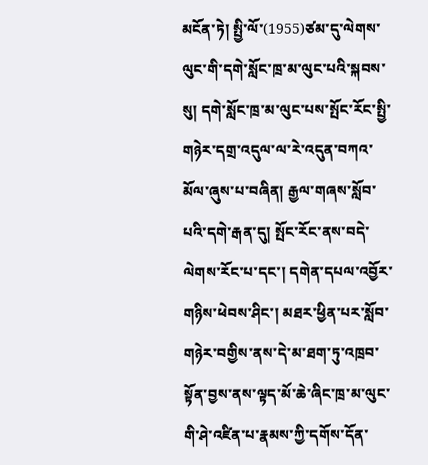མངོན་ཏེ། སྤྱི་ལོ་(1955)ཙམ་དུ་ལེགས་ལུང་གི་དགེ་སློང་ཁྲ་མ་ལུང་པའི་སྐབས་སུ། དགེ་སློང་ཁྲ་མ་ལུང་པས་སྤོང་རོང་སྤྱི་གཉེར་དགྲ་འདུལ་ལ་རེ་འདུན་བཀའ་མོལ་ཞུས་པ་བཞིན། རྒྱལ་གཞས་སློབ་པའི་དགེ་རྒན་དུ། སྤོང་རོང་ནས་བདེ་ལེགས་རོང་པ་དང་། དགེན་དཔལ་འབྱོར་གཉིས་ཕེབས་ཤིང་། མཐར་ཕྱིན་པར་སློབ་གཉེར་བགྱིས་ནས་དེ་མ་ཐག་ཏུ་འཁྲབ་སྟོན་བྱས་ནས་ལྟད་མོ་ཆེ་ཞིང་ཁྲ་མ་ལུང་གི་ཤེ་འཛིན་པ་རྣམས་ཀྱི་དགོས་དོན་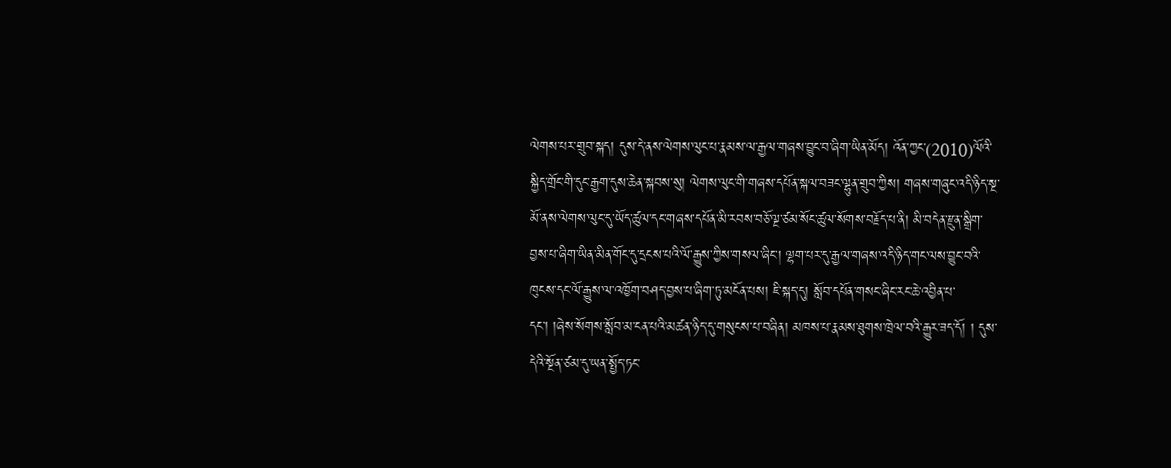ལེགས་པར་གྲུབ་སྐད། དུས་དེ་ནས་ལེགས་ལུང་པ་རྣམས་ལ་རྒྱལ་གཞས་བྱུང་བ་ཞིག་ཡིན་མོད། འོན་ཀྱང་(2010)ལོའི་སྐྱིད་གྲོང་གི་དུང་རྒྱག་དུས་ཆེན་སྐབས་སུ། ལེགས་ལུང་གི་གཞས་དཔོན་སྐལ་བཟང་ལྷུན་གྲུབ་ཀྱིས། གཞས་གཞུང་འདི་ཉིད་སྔ་མོ་ནས་ལེགས་ལུང་དུ་ཡོད་ཚུལ་དང་གཞས་དཔོན་མི་རབས་བཅོ་ལྔ་ཙམ་སོང་ཚུལ་སོགས་བརྗོད་པ་ནི། མི་བདེན་རྫུན་སྒྲིག་བྱས་པ་ཞིག་ཡིན་མིན་གོང་དུ་དྲངས་པའི་ལོ་རྒྱུས་ཀྱིས་གསལ་ཞིང་། ལྷག་པར་དུ་རྒྱལ་གཞས་འདི་ཉིད་གང་ལས་བྱུང་བའི་ཁུངས་དང་ལོ་རྒྱུས་ལ་འཁྱོག་བཤད་བྱས་པ་ཞིག་ཏུ་མངོན་པས། ཇི་སྐད་དུ། སློབ་དཔོན་གསང་ཞིང་རང་ཆེ་འབྱིན་པ་དང་། །ཞེས་སོགས་སློབ་མ་ངན་པའི་མཚན་ཉིད་དུ་གསུངས་པ་བཞིན། མཁས་པ་རྣམས་ཐུགས་ཁྲེལ་བའི་རྒྱུར་ཟད་དོ། ། དུས་དེའི་སྔོན་ཙམ་དུ་ཡན་སྤྱོད་ཏང་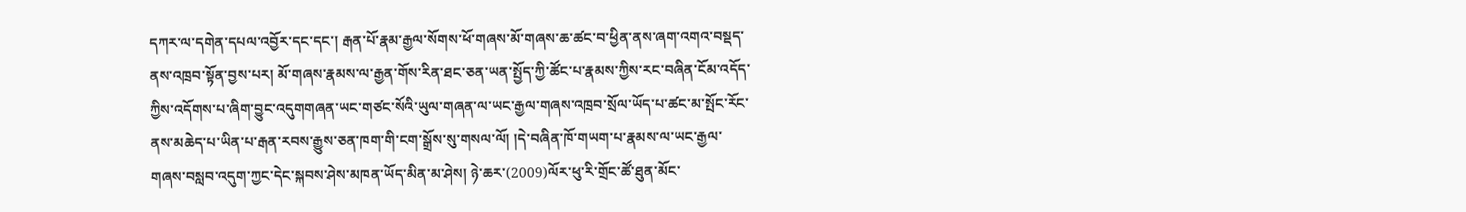དཀར་ལ་དགེན་དཔལ་འབྱོར་དང་དང་། རྒན་པོ་རྣམ་རྒྱལ་སོགས་ཕོ་གཞས་མོ་གཞས་ཆ་ཚང་བ་ཕྱིན་ནས་ཞག་འགའ་བསྡད་ནས་འཁྲབ་སྟོན་བྱས་པར། མོ་གཞས་རྣམས་ལ་རྒྱན་གོས་རིན་ཐང་ཅན་ཡན་སྤྱོད་ཀྱི་ཚོང་པ་རྣམས་ཀྱིས་རང་བཞིན་ངོམ་འདོད་ཀྱིས་འདོགས་པ་ཞིག་བྱུང་འདུགགཞན་ཡང་གཙང་སོའི་ཡུལ་གཞན་ལ་ཡང་རྒྱལ་གཞས་འཁྲབ་སྲོལ་ཡོད་པ་ཚང་མ་སྤོང་རོང་ནས་མཆེད་པ་ཡིན་པ་རྒན་རབས་རྒྱུས་ཅན་ཁག་གི་ངག་སྒྲོས་སུ་གསལ་ལོ། །དེ་བཞིན་ཁོ་གཡག་པ་རྣམས་ལ་ཡང་རྒྱལ་གཞས་བསླབ་འདུག་ཀྱང་དེང་སྐབས་ཤེས་མཁན་ཡོད་མིན་མ་ཤེས། ཉེ་ཆར་(2009)ལོར་ཕུ་རི་གྲོང་ཚོ་ཐུན་མོང་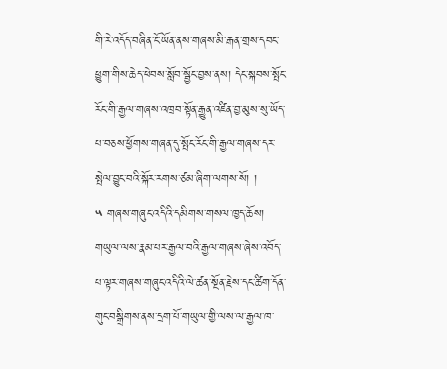གི་རེ་འདོད་བཞིན་ངོ་ཡོན་ནས་གཞས་མི་རྒན་གྲས་དབང་ཕྱུག་གིས་ཆེད་ཕེབས་སློབ་སྦྱོང་བྱས་ནས། དེང་སྐབས་སྤོང་རོང་གི་རྒྱལ་གཞས་འཁྲབ་སྟོན་རྒྱུན་འཛིན་བྱ་མུས་སུ་ཡོད་པ་བཅས་ཕྱོགས་གཞན་དུ་སྤོང་རོང་གི་རྒྱལ་གཞས་དར་སྤེལ་བྱུང་བའི་སྐོར་རགས་ཙམ་ཞིག་ལགས་སོ། །
༥ གཞས་གཞུང་འདིའི་དམིགས་གསལ་ཁྱད་ཆོས། གཡུལ་ལས་རྣམ་པར་རྒྱལ་བའི་རྒྱལ་གཞས་ཞེས་འབོད་པ་ལྟར་གཞས་གཞུང་འདིའི་ལེ་ཚན་སྔོན་རྗེས་དང་ཚིག་དོན་གུང་བསྒྲིགས་ནས་དྲག་པོ་གཡུལ་གྱི་ལས་ལ་རྒྱལ་ཁ་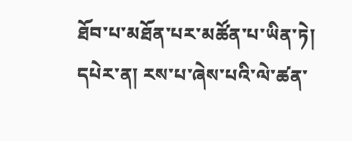ཐོབ་པ་མཐོན་པར་མཚོན་པ་ཡིན་ཏེ། དཔེར་ན། རས་པ་ཞེས་པའི་ལེ་ཚན་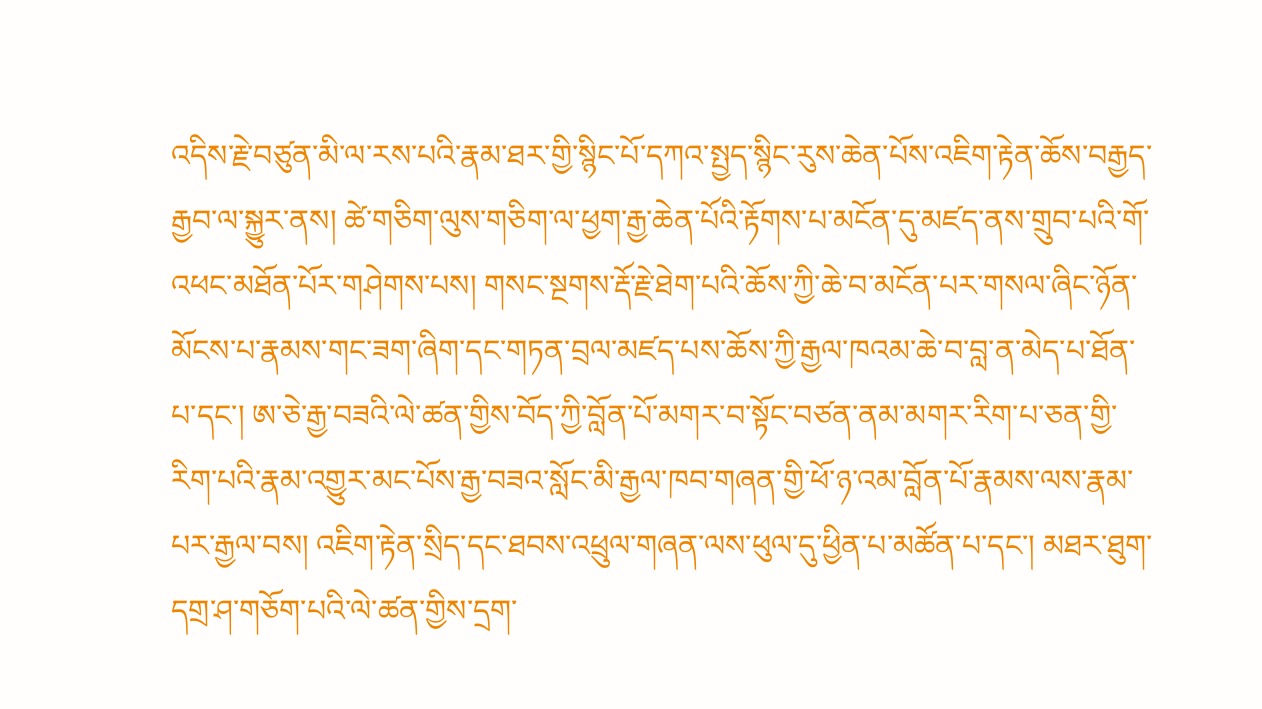འདིས་རྗེ་བཙུན་མི་ལ་རས་པའི་རྣམ་ཐར་གྱི་སྙིང་པོ་དཀའ་སྤྱད་སྙིང་རུས་ཆེན་པོས་འཇིག་རྟེན་ཆོས་བརྒྱད་རྒྱབ་ལ་སྐྱུར་ནས། ཚེ་གཅིག་ལུས་གཅིག་ལ་ཕྱག་རྒྱ་ཆེན་པོའི་རྟོགས་པ་མངོན་དུ་མཛད་ནས་གྲུབ་པའི་གོ་འཕང་མཐོན་པོར་གཤེགས་པས། གསང་སྔགས་རྡོ་རྗེ་ཐེག་པའི་ཆོས་ཀྱི་ཆེ་བ་མངོན་པར་གསལ་ཞིང་ཉོན་མོངས་པ་རྣམས་གང་ཟག་ཞིག་དང་གཏན་བྲལ་མཛད་པས་ཆོས་ཀྱི་རྒྱལ་ཁའམ་ཆེ་བ་བླ་ན་མེད་པ་ཐོན་པ་དང་། ཨ་ཅེ་རྒྱ་བཟའི་ལེ་ཚན་གྱིས་བོད་ཀྱི་བློན་པོ་མགར་བ་སྟོང་བཙན་ནམ་མགར་རིག་པ་ཅན་གྱི་རིག་པའི་རྣམ་འགྱུར་མང་པོས་རྒྱ་བཟའ་སློང་མི་རྒྱལ་ཁབ་གཞན་གྱི་ཕོ་ཉ་འམ་བློན་པོ་རྣམས་ལས་རྣམ་པར་རྒྱལ་བས། འཇིག་རྟེན་སྲིད་དང་ཐབས་འཕྲུལ་གཞན་ལས་ཕུལ་དུ་ཕྱིན་པ་མཚོན་པ་དང་། མཐར་ཐུག་དགྲ་ཤ་གཅོག་པའི་ལེ་ཚན་གྱིས་དྲག་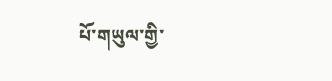པོ་གཡུལ་གྱི་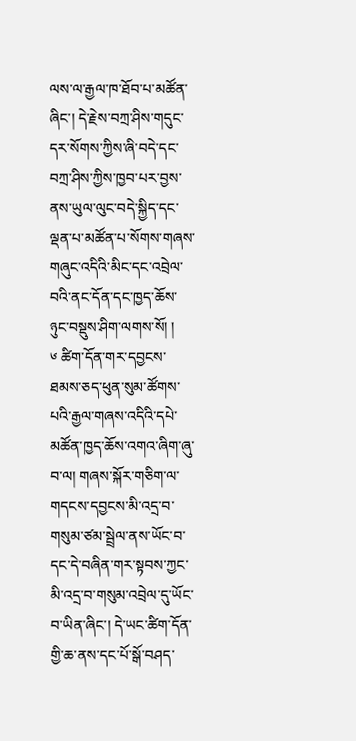ལས་ལ་རྒྱལ་ཁ་ཐོབ་པ་མཚོན་ཞིང་། དེ་རྗེས་བཀྲ་ཤིས་གདུང་དར་སོགས་ཀྱིས་ཞི་བདེ་དང་བཀྲ་ཤིས་ཀྱིས་ཁྱབ་པར་བྱས་ནས་ཡུལ་ལུང་བདེ་སྐྱིད་དང་ལྡན་པ་མཚོན་པ་སོགས་གཞས་གཞུང་འདིའི་མིང་དང་འབྲེལ་བའི་ནང་དོན་དང་ཁྱད་ཆོས་ཉུང་བསྡུས་ཤིག་ལགས་སོ། །
༦ ཚིག་དོན་གར་དབྱངས་ཐམས་ཅད་ཕུན་སུམ་ཚོགས་པའི་རྒྱལ་གཞས་འདིའི་དཔེ་མཚོན་ཁྱད་ཆོས་འགའ་ཞིག་ཞུ་བ་ལ། གཞས་སྐོར་གཅིག་ལ་གདངས་དབྱངས་མི་འདྲ་བ་གསུམ་ཙམ་སྦྲེལ་ནས་ཡོང་བ་དང་དེ་བཞིན་གར་སྟབས་ཀྱང་མི་འདྲ་བ་གསུམ་འབྲེལ་དུ་ཡོང་བ་ཡིན་ཞིང་། དེ་ཡང་ཚིག་དོན་གྱི་ཆ་ནས་དང་པོ་སྒོ་བཤད་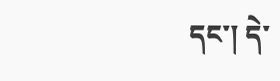དང་། དེ་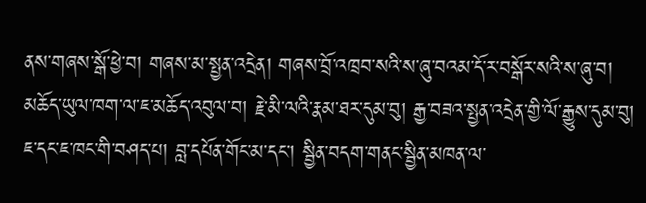ནས་གཞས་སྒོ་ཕྱེ་བ། གཞས་མ་སྤྱན་འདྲེན། གཞས་བྲོ་འཁྲབ་སའི་ས་ཞུ་བའམ་དོ་ར་བསྒོར་སའི་ས་ཞུ་བ། མཆོད་ཡུལ་ཁག་ལ་ཇ་མཆོད་འབུལ་བ། རྗེ་མི་ལའི་རྣམ་ཐར་དུམ་བུ། རྒྱ་བཟའ་སྤྱན་འདྲེན་གྱི་ལོ་རྒྱུས་དུམ་བུ། ཇ་དང་ཇ་ཁང་གི་བཤད་པ། བླ་དཔོན་གོང་མ་དང་། སྦྱིན་བདག་གནང་སྦྱིན་མཁན་ལ་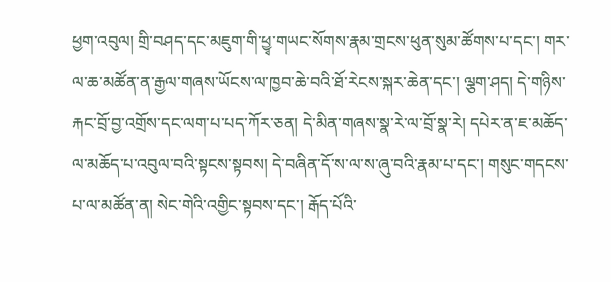ཕྱག་འབུལ། གྲི་བཤད་དང་མཇུག་གི་ཕྱྭ་གཡང་སོགས་རྣམ་གྲངས་ཕུན་སུམ་ཚོགས་པ་དང་། གར་ལ་ཆ་མཚོན་ན་རྒྱལ་གཞས་ཡོངས་ལ་ཁྱབ་ཆེ་བའི་ཐོ་རེངས་སྐར་ཆེན་དང་། ལྕག་ཤད། དེ་གཉིས་རྐང་བྲོ་བྱ་འགྲོས་དང་ལག་པ་པད་ཀོར་ཅན། དེ་མིན་གཞས་སྣ་རེ་ལ་བྲོ་སྣ་རེ། དཔེར་ན་ཇ་མཆོད་ལ་མཆོད་པ་འབུལ་བའི་སྟངས་སྟབས། དེ་བཞིན་དོ་ས་ལ་ས་ཞུ་བའི་རྣམ་པ་དང་། གསུང་གདངས་པ་ལ་མཚོན་ན། སེང་གེའི་འགྱིང་སྟབས་དང་། རྒོད་པོའི་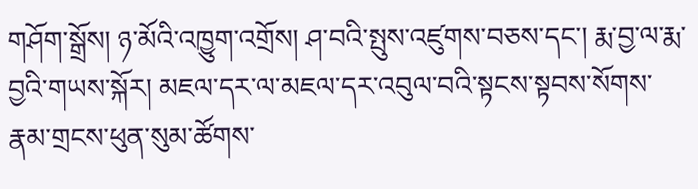གཤོག་སྒྲོས། ཉ་མོའི་འཁྱུག་འགྲོས། ཤ་བའི་སྤུས་འཛུགས་བཅས་དང་། རྨ་བྱ་ལ་རྨ་བྱའི་གཡས་སྐོར། མཇལ་དར་ལ་མཇལ་དར་འབུལ་བའི་སྟངས་སྟབས་སོགས་རྣམ་གྲངས་ཕུན་སུམ་ཚོགས་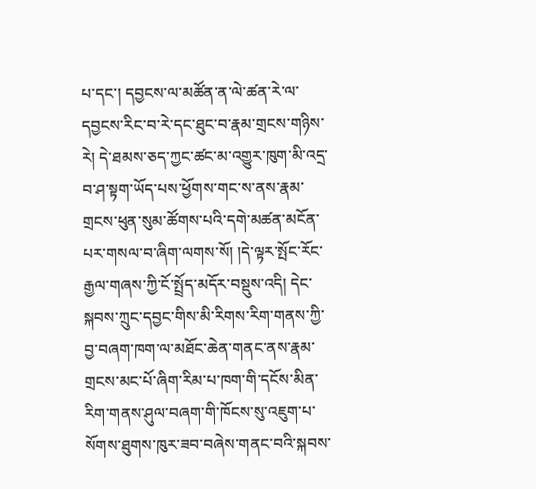པ་དང་། དབྱངས་ལ་མཚོན་ན་ལེ་ཚན་རེ་ལ་དབྱངས་རིང་བ་རེ་དང་ཐུང་བ་རྣམ་གྲངས་གཉིས་རེ། དེ་ཐམས་ཅད་ཀྱང་ཚང་མ་འགྱུར་ཁུག་མི་འདྲ་བ་ཤ་སྟག་ཡོད་པས་ཕྱོགས་གང་ས་ནས་རྣམ་གྲངས་ཕུན་སུམ་ཚོགས་པའི་དགེ་མཚན་མངོན་པར་གསལ་བ་ཞིག་ལགས་སོ། །དེ་ལྟར་སྤོང་རོང་རྒྱལ་གཞས་ཀྱི་ངོ་སྤྲོད་མདོར་བསྡུས་འདི། དེང་སྐབས་ཀྲུང་དབྱང་གིས་མི་རིགས་རིག་གནས་ཀྱི་བྱ་བཞག་ཁག་ལ་མཐོང་ཆེན་གནང་ནས་རྣམ་གྲངས་མང་པོ་ཞིག་རིམ་པ་ཁག་གི་དངོས་མིན་རིག་གནས་ཤུལ་བཞག་གི་ཁོངས་སུ་འཇུག་པ་སོགས་ཐུགས་ཁུར་ཟབ་བཞེས་གནང་བའི་སྐབས་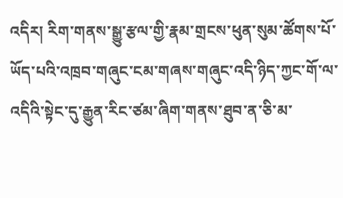འདིར། རིག་གནས་སྒྱུ་རྩལ་གྱི་རྣམ་གྲངས་ཕུན་སུམ་ཚོགས་པོ་ཡོད་པའི་འཁྲབ་གཞུང་ངམ་གཞས་གཞུང་འདི་ཉིད་ཀྱང་གོ་ལ་འདིའི་སྟེང་དུ་རྒྱུན་རིང་ཙམ་ཞིག་གནས་ཐུབ་ན་ཅི་མ་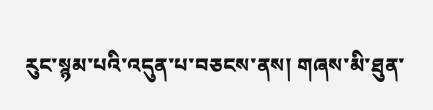རུང་སྙམ་པའི་འདུན་པ་བཅངས་ནས། གཞས་མི་ཐུན་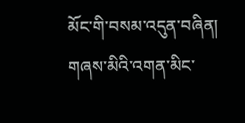མོང་གི་བསམ་འདུན་བཞིན། གཞས་མིའི་འགན་མིང་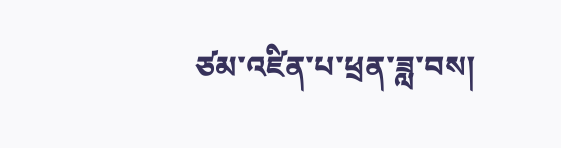ཙམ་འཛིན་པ་ཕྲན་ཟླ་བས།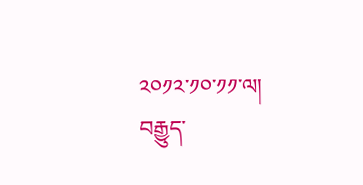༢༠༡༢་༡༠་༡༡་ལ།
བརྒྱུད་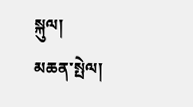སྐུལ།
མཆན་སྤེལ།